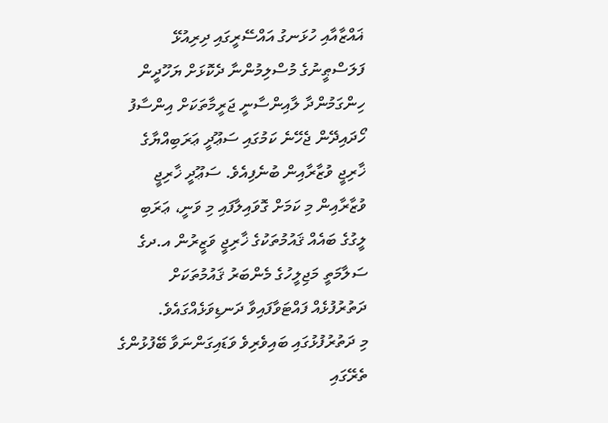ޣައްޒާއާއި ހުޅަނގު އައްސޭރީގައި ދިރިއުޅޭ ފަލަސްޠީނުގެ މުސްލިމުންނާ ދެކޮޅަށް ޔަހޫދީން ހިންގަމުންދާ ލާއިންސާނީ ޖަރީމާތަކަށް އިންސާފު ހޯދައިދޭން ޖެހޭނެ ކަމުގައި ސަޢޫދީ ޢަރަބިއްޔާގެ ޚާރިޖީ ވުޒާރާއިން ބުނެފިއެވެ. ސަޢޫދީ ޚާރިޖީ ވުޒާރާއިން މި ކަމަށް ގޮވައިލާފައި މި ވަނީ، ޢަރަބި ލީގުގެ ބައެއް ޤައުމުތަކުގެ ޚާރިޖީ ވަޒީރުން އ.ދގެ ސަލާމަތީ މަޖިލީހުގެ މެންބަރު ޤައުމުތަކަށް ދަތުރުފުޅެއް ފައްޓަވާފައިވާ ދަނޑިވަޅެއްގައެވެ.
މި ދަތުރުފުޅުގައި ބައިވެރިވެ ވަޑައިގަންނަވާ ބޭފުޅުންގެ ތެރޭގައި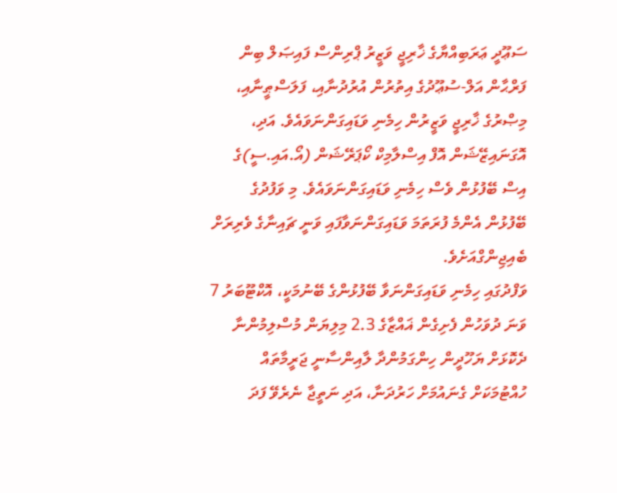ސަޢޫދީ ޢަރަބިއްޔާގެ ޚާރިޖީ ވަޒީރު ޕްރިންސް ފައިޞަލް ބިން ފަރްޙާން އަލް-ސުޢޫދުގެ އިތުރުން އުރުދުނާއި، ފަލަސްޠީނާއި، މިޞްރުގެ ޚާރިޖީ ވަޒީރުން ހިމެނި ވަޑައިގަންނަވައެވެ. އަދި، އޮގަނައިޒޭޝަން އޮފް އިސްލާމިކް ކޯޕަރޭޝަން (އޯ.އައި.ސީ)ގެ އިސް ބޭފުޅުން ވެސް ހިމެނި ވަޑައިގަންނަވައެވެ. މި ވަފުދުގެ ބޭފުޅުން އެންމެ ފުރަތަމަ ވަޑައިގަންނަވާފައި ވަނީ ޗައިނާގެ ވެރިރަށް ބެއިޖިންގްއަށެވެ.
ވަފްދުގައި ހިމެނި ވަޑައިގަންނަވާ ބޭފުޅުންގެ ބޭނުމަކީ، އޮކްޓޫބަރު 7 ވަނަ ދުވަހުން ފެށިގެން ޣައްޒާގެ 2.3 މިލިޔަން މުސްލިމުންނާ ދެކޮޅަށް ޔަހޫދީން ހިންގަމުންދާ ލާއިންސާނީ ޖަރީމާތައް ހުއްޓުމަކަށް ގެނައުމަށް ހަރުދަނާ، އަދި ނަތީޖާ ނެރެވޭ ފަދަ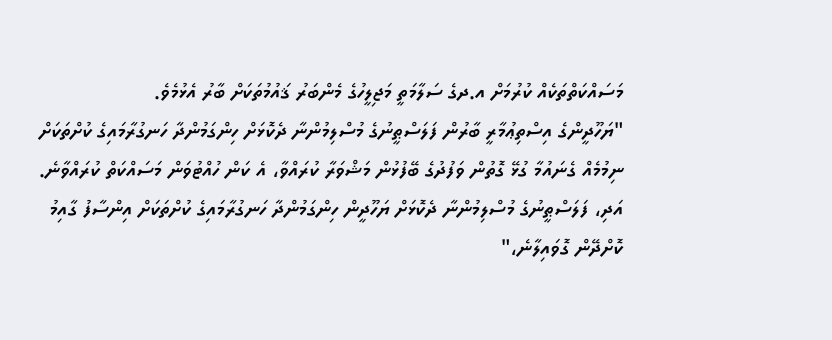މަސައްކަތްތަކެއް ކުރުމަށް އ.ދގެ ސަލާމަތީ މަޖިލީހުގެ މެންބަރު ޤައުމުތަކަށް ބާރު އެޅުމެވެ.
"ޔަހޫދީންގެ އިސްތިޢުމާރީ ބާރުން ފަލަސްޠީނުގެ މުސްލިމުންނާ ދެކޮޅަށް ހިންގަމުންދާ ހަނގުރާމައިގެ ކުށްތަކަށް ނިމުމެއް ގެނައުމާ ގުޅޭ ގޮތުން ވަފުދުގެ ބޭފުޅުން މަޝްވަރާ ކުރައްވާ، އެ ކަން ހުއްޓުވަން މަސައްކަތް ކުރައްވާނެ. އަދި، ފަލަސްޠީނުގެ މުސްލިމުންނާ ދެކޮޅަށް ޔަހޫދީން ހިންގަމުންދާ ހަނގުރާމައިގެ ކުށްތަކަށް އިންސާފު ގާއިމު ކޮށްދޭން ގޮވައިލާނެ،"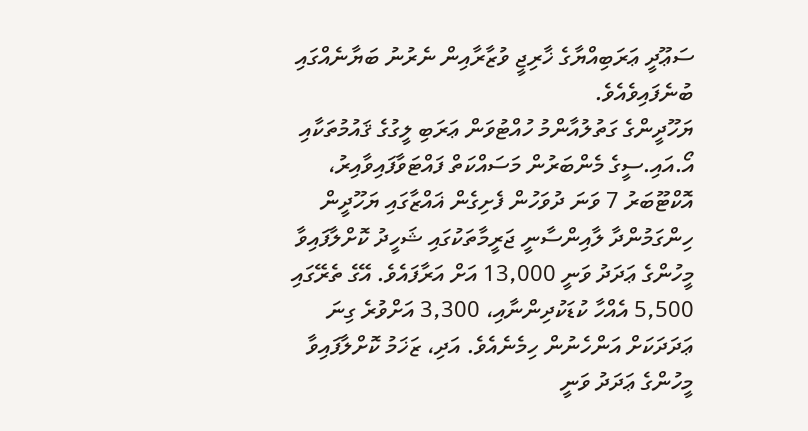ސަޢޫދީ ޢަރަބިއްޔާގެ ޚާރިޖީ ވުޒާރާއިން ނެރުނު ބަޔާނެއްގައި ބުނެފައިވެއެވެ.
ޔަހޫދީންގެ ގަތުލުއާންމު ހުއްޓުވަން ޢަރަބި ލީގުގެ ޤައުމުތަކާއި އޯ.އައި.ސީގެ މެންބަރުން މަސައްކަތް ފައްޓަވާފައިވާއިރު، އޮކްޓޫބަރު 7 ވަނަ ދުވަހުން ފެށިގެން ޣައްޒާގައި ޔަހޫދީން ހިންގަމުންދާ ލާއިންސާނީ ޖަރީމާތަކުގައި ޝަހީދު ކޮށްލާފައިވާ މީހުންގެ ޢަދަދު ވަނީ 13,000 އަށް އަރާފައެވެ. އޭގެ ތެރޭގައި 5,500 އެއްހާ ކުޑަކުދިންނާއި، 3,300 އަށްވުރެ ގިނަ ޢަދަދަކަށް އަންހެނުން ހިމެނެއެވެ. އަދި، ޒަޚަމު ކޮށްލާފައިވާ މީހުންގެ ޢަދަދު ވަނީ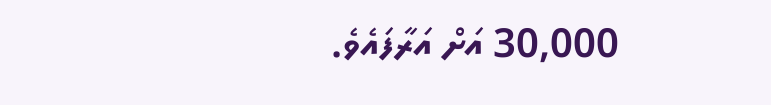30,000 އަށް އަރާފައެވެ.